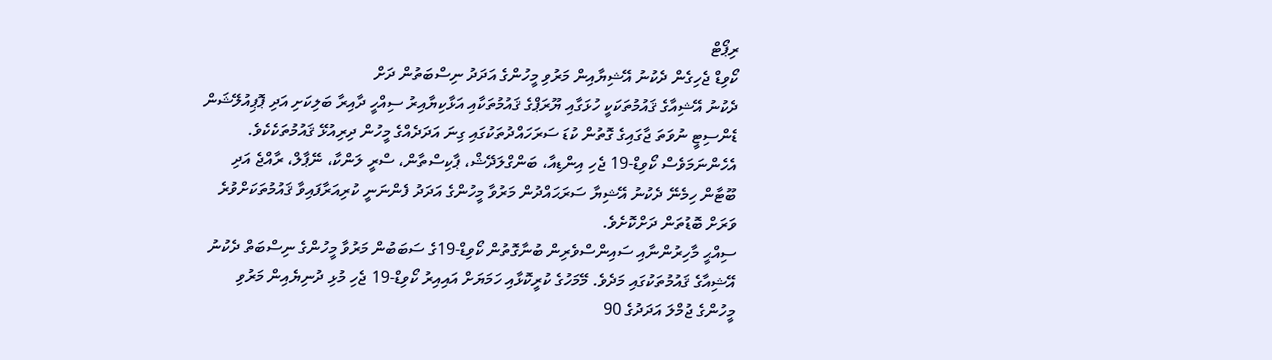ރިޕޯޓް
ކޯވިޑް ޖެހިގެން ދެކުނު އޭޝިޔާއިން މަރުވި މީހުންގެ އަދަދު ނިސްބަތުން ދަށް
ދެކުނު އޭޝިއާގެ ޤައުމުތަކަކީ ހުޅަގާއި ޔޫރަޕްގެ ޤައުމުތަކާއި އަޅާކިޔާއިރު ސިއްހީ ދާއިރާ ބަލިކަށި އަދި ޕޮޕިއުލޭޝަން ޑެންސިޓީ ނުވަތަ ޖާގައިގެ ގޮތުން ކުޑަ ސަރަހައްދުތަކުގައި ގިނަ އަދަދެއްގެ މީހުން ދިރިއުޅޭ ޤައުމުތަކެކެވެ. އެހެންނަމަވެސް ކޯވިޑް-19 ޖެހި އިންޑިއާ، ބަންގްލަދޭޝް، ޕާކިސްތާން، ސްރީ ލަންކާ، ނޭޕާލް، ރާއްޖެ އަދި ބޫޓާން ހިމެނޭ ދެކުނު އޭޝިޔާ ސަރަޙައްދުން މަރުވާ މީހުންގެ އަދަދު ފެންނަނީ ކުރިއަރާފައިވާ ޤައުމުތަކަށްވުރެ ވަރަށް ބޮޑުތަން ދަށްކޮށެވެ.
ސިއްޙީ މާހިރުންނާއި ސައިންސްވެރިން ބުނާގޮތުން ކޯވިޑް-19ގެ ސަބަބުން މަރުވާ މީހުންގެ ނިސްބަތް ދެކުނު އޭޝިއާގެ ޤައުމުތަކުގައި މަދެވެ. މޭމަހުގެ ކުރީކޮޅާއި ހަމަޔަށް އައިއިރު ކޯވިޑް-19 ޖެހި މުޅި ދުނިޔެއިން މަރުވި މީހުންގެ ޖުމްލަ އަދަދުގެ 90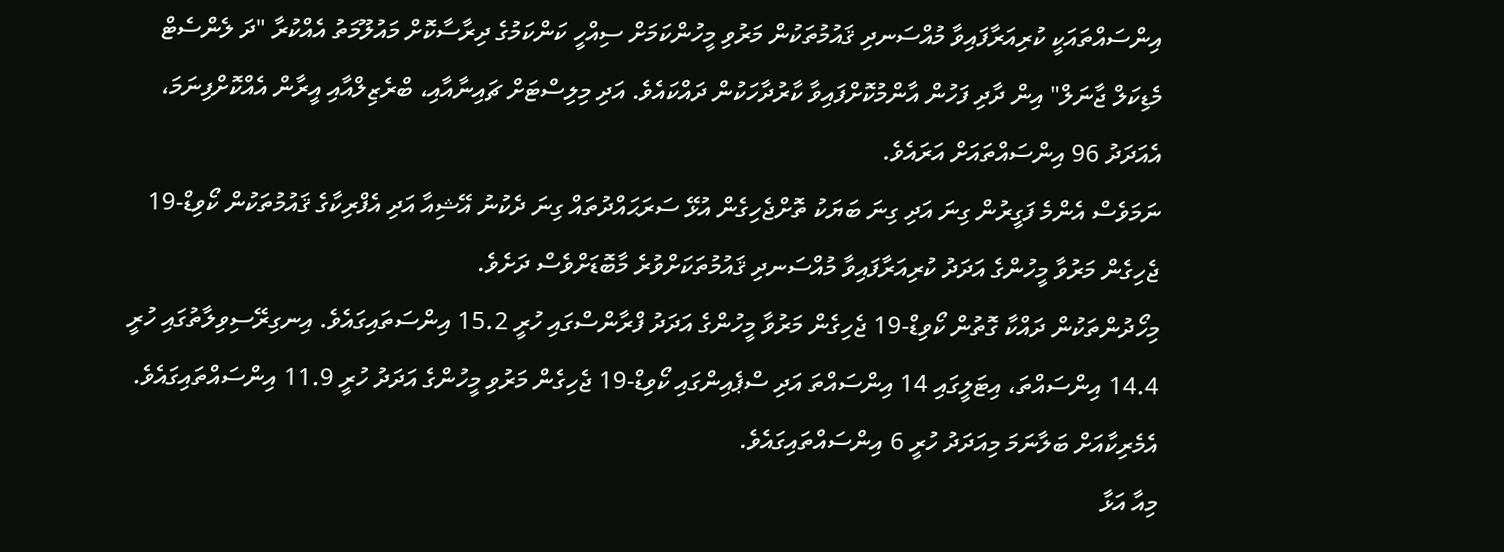އިންސައްތައަކީ ކުރިއަރާފައިވާ މުއްސަނދި ޤައުމުތަކުން މަރުވި މީހުންކަމަށް ސިއްހީ ކަންކަމުގެ ދިރާސާކޮށް މައުލޫމަތު އެއްކުރާ "ދަ ލެންސެޓް މެޑިކަލް ޖާނަލް" އިން ދާދި ފަހުން އާންމުކޮށްފައިވާ ކާރުދާހަކުން ދައްކައެވެ. އަދި މިލިސްޓަށް ޗައިނާއާއި، ބްރެޒިލްއާއި އީރާން އެއްކޮށްފިނަމަ، އެއަދަދު 96 އިންސައްތައަށް އަރައެވެ.
ނަމަވެސް އެންމެ ފަގީރުން ގިނަ އަދި ގިނަ ބަޔަކު ތޮށްޖެހިގެން އުޅޭ ސަރަޙައްދުތައް ގިނަ ދެކުނު އޭޝިއާ އަދި އެފްރިކާގެ ޤައުމުތަކުން ކޯވިޑް-19 ޖެހިގެން މަރުވާ މީހުންގެ އަދަދު ކުރިއަރާފައިވާ މުއްސަނދި ޤައުމުތަކަށްވުރެ މާބޮޑަށްވެސް ދަށެވެ.
މިހޯދުންތަކުން ދައްކާ ގޮތުން ކޯވިޑް-19 ޖެހިގެން މަރުވާ މީހުންގެ އަދަދު ފްރާންސްގައި ހުރީ 15.2 އިންސަތައިގައެވެ. އިނގިރޭސިވިލާތުގައި ހުރީ 14.4 އިންސައްތަ، އިޓަލީގައި 14 އިންސައްތަ އަދި ސްޕެއިންގައި ކޯވިޑް-19 ޖެހިގެން މަރުވި މީހުންގެ އަދަދު ހުރީ 11.9 އިންސައްތައިގައެވެ. އެމެރިކާއަށް ބަލާނަމަ މިއަދަދު ހުރީ 6 އިންސައްތައިގައެވެ.
މިއާ އަޅާ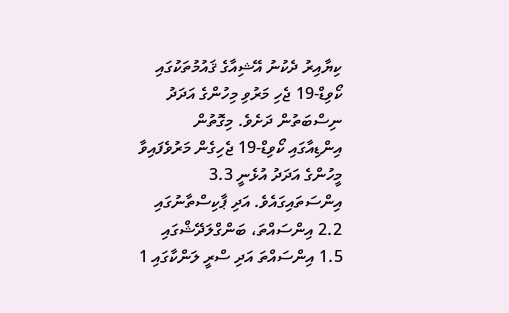ކިޔާއިރު ދެކުނު އޭޝިއާގެ ޤައުމުތަކުގައި ކޯވިޑް-19 ޖެހި މަރުވި މިހުންގެ އަދަދު ނިސްބަތުން ދަށެވެ. މިގޮތުން އިންޑިއާގައި ކޯވިޑް-19 ޖެހިގެން މަރުވެފައިވާ މީހުންގެ އަދަދު އުޅެނީ 3.3 އިންސަތައިގައެވެ. އަދި ޕާކިސްތާނުގައި 2.2 އިންސައްތަ، ބަންގްލަދޭޝްގައި 1.5 އިންސައްތަ އަދި ސްރީ ލަންކާގައި 1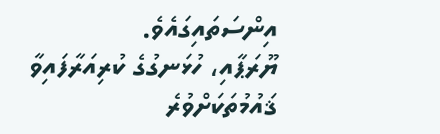އިންސަތައިގައެވެ.
ޔޫރަޕާއި، ހުޅަނގުގެ ކުރިއަރާފައިވާ ޤައުމުތަކަށްވުރެ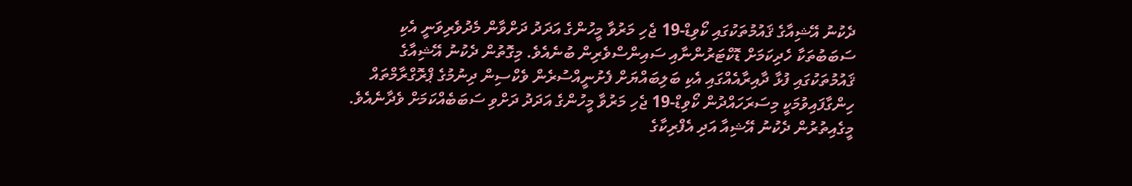ދެކުނު އޭޝިއާގެ ޤައުމުތަކުގައި ކޯވިޑް-19 ޖެހި މަރުވާ މީހުންގެ އަދަދު ދަށްވާން މެދުވެރިވަނީ އެކި ސަބަބުތަކާ ހެދިކަމަށް ޑޮކްޓަރުންނާއި ސައިންސްވެރިން ބުނެއެވެ. މިގޮތުން ދެކުނު އޭޝިއާގެ ޤައުމުތަކުގައި ފުޅާ ދާއިރާއެއްގައި އެކި ބަލިބައްޔަށް ފެށުނީއްސުރެން ވެކްސިން ދިނުމުގެ ޕްރޮގްރާމްތައް ހިންގާފައިވުމަކީ މިސަރަހައްދުން ކޯވިޑް-19 ޖެހި މަރުވާ މީހުންގެ އަދަދު ދަށްވި ސަބަބެއްކަމަށް ވެދާނެއެވެ. މީގެއިތުރުން ދެކުނު އޭޝިއާ އަދި އެފްރިކާގެ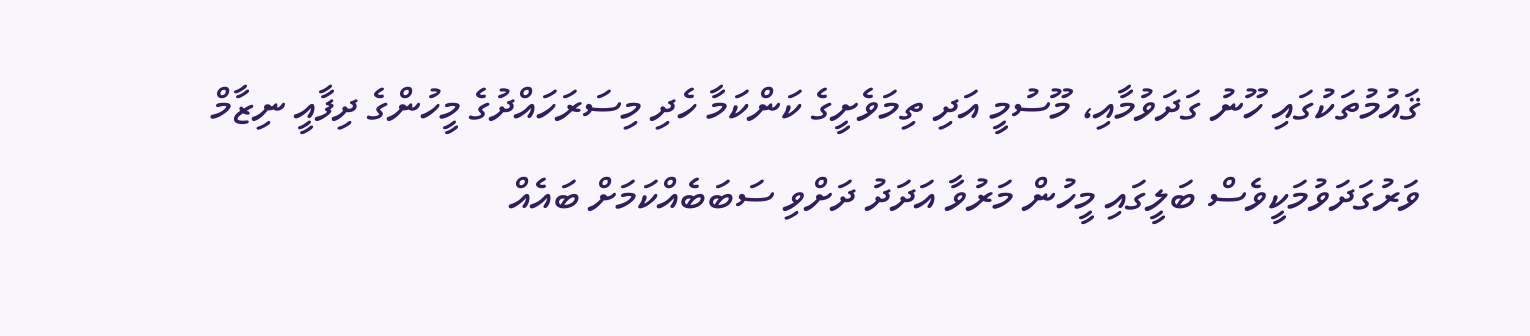ޤައުމުތަކުގައި ހޫނު ގަދަވުމާއި، މޫސުމީ އަދި ތިމަވެށީގެ ކަންކަމާ ހެދި މިސަރަހައްދުގެ މީހުންގެ ދިފާއީ ނިޒާމް ވަރުގަދަވުމަކީވެސް ބަލީގައި މީހުން މަރުވާ އަދަދު ދަށްވި ސަބަބެއްކަމަށް ބައެއް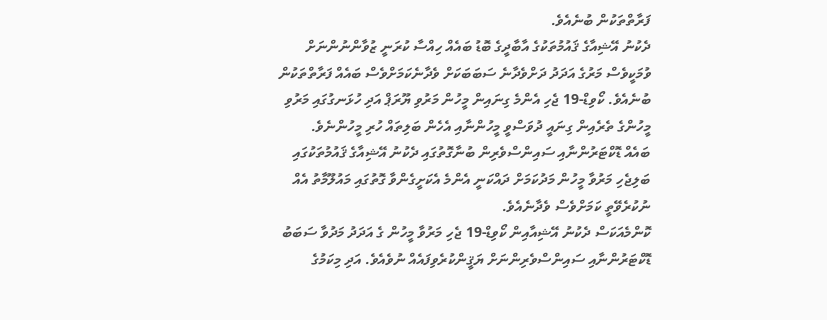ފަރާތްތަކުން ބުނެއެވެ.
ދެކުނު އޭޝިއާގެ ޤައުމުތަކުގެ އާބާދީގެ ބޮޑު ބައެއް ހިއްސާ ކުރަނީ ޒުވާންނުންނަށް ވުމަކީވެސް މަރުގެ އަދަދު ދަށްވެދާނެ ސަބަބަކަށް ވެދާނެކަމަށްވެސް ބައެއް ފަރާތްތަކުން ބުނެއެވެ. ކޯވިޑް-19 ޖެހި އެންމެ ގިނައިން މީހުން މަރުވި ޔޫރަޕް އަދި ހުޅަނގުގައި މަރުވި މީހުންގެ ތެރެއިން ގިނައީ ދުވަސްވީ މީހުންނާއި އެހެން ބަލިތައް ހުރި މީހުންނެވެ.
ބައެއް ޑޮކްޓަރުންނާއި ސައިންސްވެރިން ބުނާގޮތުގައި ދެކުނު އޭޝިއާގެ ޤައުމުތަކުގައި ބަލިޖެހި މަރުވާ މީހުން މަދުކަމަށް ދައްކަނީ އެންމެ އެކަށީގެންވާ ގޮތުގައި މައުލޫމާތު އެއް ނުކުރެވޭތީ ކަމަށްވެސް ވެދާނެއެވެ.
ކޮންމެއަކަސް ދެކުނު އޭޝިއާއިން ކޯވިޑް-19 ޖެހި މަރުވާ މީހުން ގެ އަދަދު މަދުވާ ސަބަބު ޑޮކްޓަރުންނާއި ސައިންސްވެރިންނަށް ޔަޤީންކުރެވިފައެއް ނުވެއެވެ. އަދި މިކަމުގެ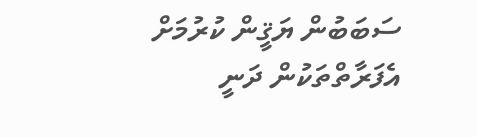ސަބަބުން ޔަޤީން ކުރުމަށް އެފަރާތްތަކުން ދަނީ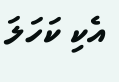އެކި ކަހަލަ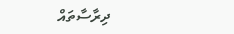ދިރާސާތައް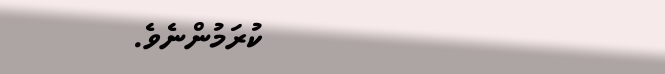ކުރަމުންނެވެ.